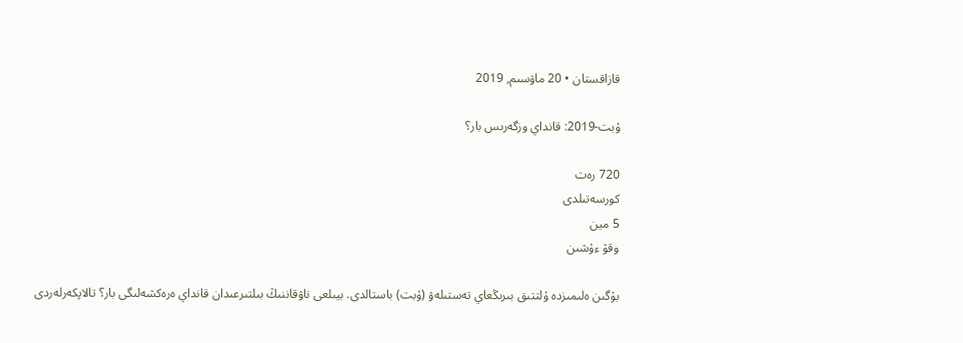قازاقستان • 20 ماۋسىم, 2019

ۇبت-2019: قانداي وزگەرىس بار؟

720 رەت
كورسەتىلدى
5 مين
وقۋ ءۇشىن

بۇگىن ەلىمىزدە ۇلتتىق بىرىڭعاي تەستىلەۋ (ۇبت) باستالدى. بيىلعى ناۋقاننىڭ بىلتىرعىدان قانداي ەرەكشەلىگى بار؟ تالاپكەرلەردى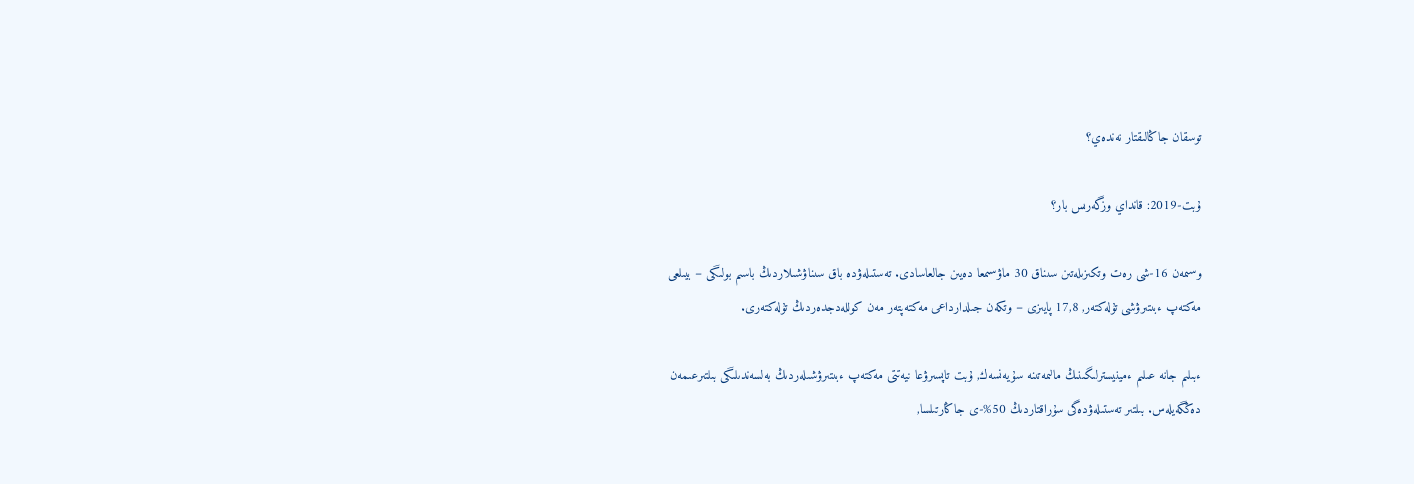توسقان جاڭالىقتار نەندەي؟

ۇبت-2019: قانداي وزگەرىس بار؟

وسىمەن 16-شى رەت وتكىزىلەتىن سىناق 30 ماۋسىمعا دەيىن جالعاسادى. تەستىلەۋدە باق سىناۋشىلاردىڭ باسىم بولىگى – بيىلعى مەكتەپ ءبىتىرۋشى تۇلەكتەر, 17,8 پايىزى – وتكەن جىلدارداعى مەكتەپتەر مەن كوللەدجدەردىڭ تۇلەكتەرى.

ءبىلىم جانە عىلىم ءمينيسترلىگىنىڭ مالىمەتىنە سۇيەنسەك, ۇبت تاپسىرۋعا نيەتتى مەكتەپ ءبىتىرۋشىلەردىڭ بەلسەندىلىگى بىلتىرعىمەن دەڭگەيلەس. بىلتىر تەستىلەۋدەگى سۇراقتاردىڭ 50%-ى جاڭارتىلسا,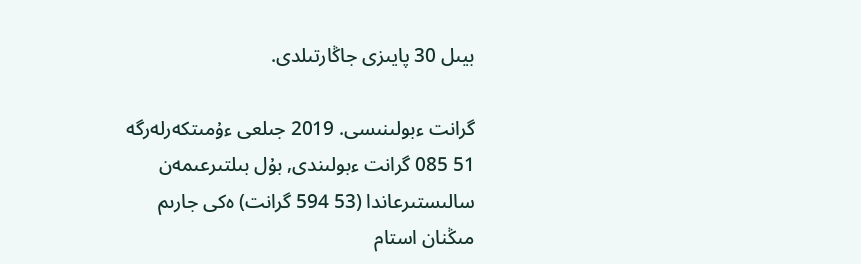بيىل 30 پايىزى جاڭارتىلدى.

گرانت ءبولىنىسى. 2019 جىلعى ءۇمىتكەرلەرگە 51 085 گرانت ءبولىندى, بۇل بىلتىرعىمەن سالىستىرعاندا (53 594 گرانت) ەكى جارىم مىڭنان استام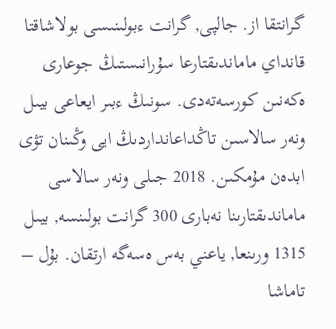گرانتقا از. جالپى, گرانت ءبولىنىسى بولاشاقتا قانداي ماماندىقتارعا سۇرانىستىڭ جوعارى ەكەنىن كورسەتەدى. سونىڭ ءبىر ايعاعى بيىل ونەر سالاسىن تاڭداعانداردىڭ ايى وڭىنان تۋى ابدەن مۇمكىن. 2018 جىلى ونەر سالاسى ماماندىقتارىنا نەبارى 300 گرانت بولىنسە, بيىل 1315 ورىنعا, ياعني بەس ەسەگە ارتقان. بۇل – تاماشا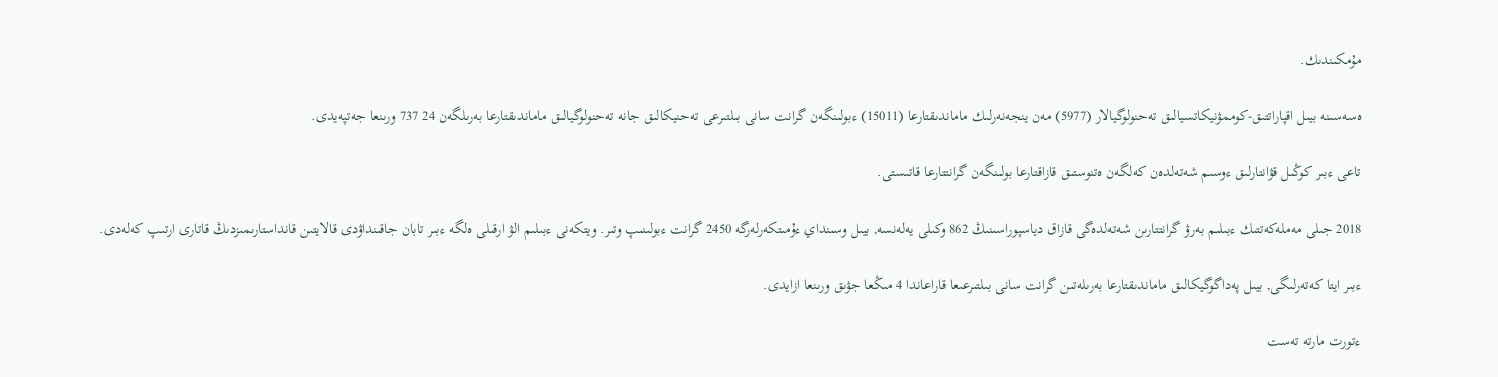مۇمكىندىك.

ەسەسىنە بيىل اقپاراتتىق-كوممۋنيكاتسيالىق تەحنولوگيالار (5977) مەن ينجەنەرلىك ماماندىقتارعا (15011) ءبولىنگەن گرانت سانى بىلتىرعى تەحنيكالىق جانە تەحنولوگيالىق ماماندىقتارعا بەرىلگەن 24 737 ورىنعا جەتپەيدى.

تاعى ءبىر كوڭىل قۋانتارلىق ءوسىم شەتەلدەن كەلگەن ەتنوستىق قازاقتارعا بولىنگەن گرانتتارعا قاتىستى.

2018 جىلى مەملەكەتتىك ءبىلىم بەرۋ گرانتتارىن شەتەلدەگى قازاق دياسپوراسىنىڭ 862 وكىلى يەلەنسە, بيىل وسىنداي ءۇمىتكەرلەرگە 2450 گرانت ءبولىنىپ وتىر. ويتكەنى ءبىلىم الۋ ارقىلى ەلگە ءبىر تابان جاقىنداۋدى قالايتىن قانداستارىمىزدىڭ قاتارى ارتىپ كەلەدى.

ءبىر ايتا كەتەرلىگى, بيىل پەداگوگيكالىق ماماندىقتارعا بەرىلەتىن گرانت سانى بىلتىرعىعا قاراعاندا 4 مىڭعا جۋىق ورىنعا ازايدى.

ءتورت مارتە تەست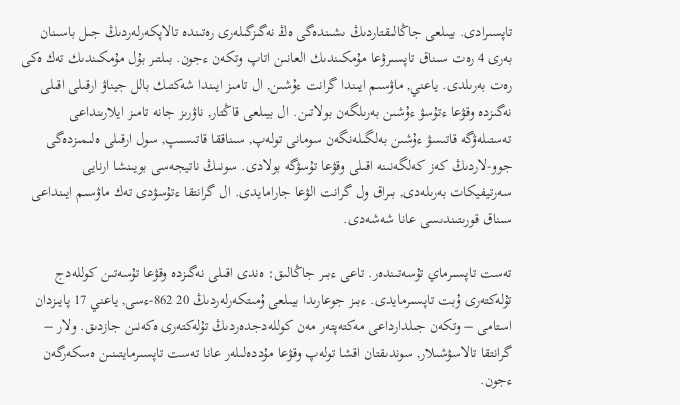تاپسىرادى. بيىلعى جاڭالىقتاردىڭ ىشىندەگى ەڭ نەگىزگىلەرى رەتىندە تالاپكەرلەردىڭ جىل باسىنان بەرى 4 رەت سىناق تاپسىرۋعا مۇمكىندىك العانىن اتاپ وتكەن ءجون. بىلتىر بۇل مۇمكىندىك تەك ەكى رەت بەرىلدى. ياعني, ماۋسىم ايىندا گرانت ءۇشىن, ال تامىز ايىندا شەكتىك بالل جيناۋ ارقىلى اقىلى نەگىزدە وقۋعا ءتۇسۋ ءۇشىن بەرىلگەن بولاتىن. ال بيىلعى قاڭتار, ناۋرىز جانە تامىز ايلارىنداعى تەستىلەۋگە قاتىسۋ ءۇشىن بەلگىلەنگەن سومانى تولەپ, سىناققا قاتىسىپ, سول ارقىلى ەلىمىزدەگى جوو-لاردىڭ كەز كەلگەنىنە اقىلى وقۋعا تۇسۋگە بولادى. سونىڭ ناتيجەسى بويىنشا ارنايى سەرتيفيكات بەرىلەدى, بىراق ول گرانت الۋعا جارامايدى. ال گرانتقا ءتۇسۋدى تەك ماۋسىم ايىنداعى سىناق قورىتىندىسى عانا شەشەدى.

تەست تاپسىرماي تۇسەتىندەر. تاعى ءبىر جاڭالىق: ەندى اقىلى نەگىزدە وقۋعا تۇسەتىن كوللەدج تۇلەكتەرى ۇبت تاپسىرمايدى. ءبىز جوعارىدا بيىلعى ۇمىتكەرلەردىڭ 20 862-ءسى, ياعني 17 پايىزدان استامى – وتكەن جىلدارداعى مەكتەپتەر مەن كوللەدجدەردىڭ تۇلەكتەرى ەكەنىن جازدىق. ولار – گرانتقا تالاسۋشىلار, سوندىقتان اقشا تولەپ وقۋعا مۇددەلىلەر عانا تەست تاپسىرمايتىنىن ەسكەرگەن ءجون.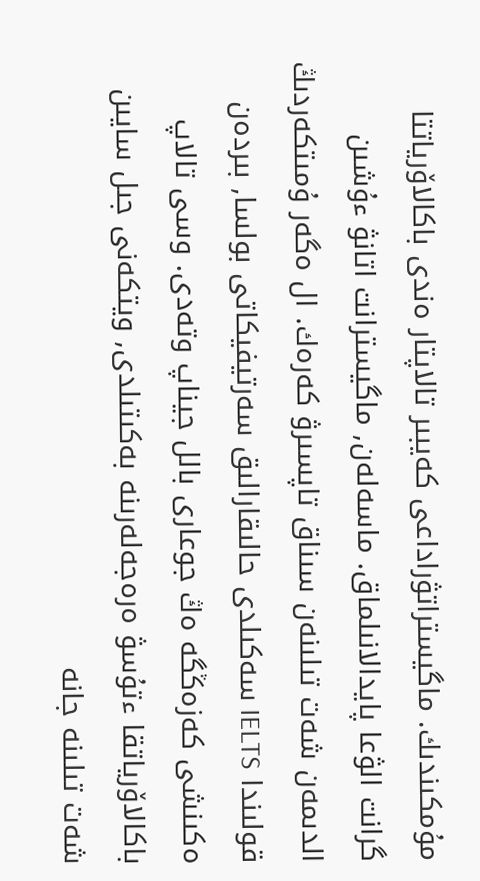مۇمكىندىك. ماگيستراتۋراداعى كەيبىر تالاپتار ەندى باكالاۆرياتتا گرانت الۋعا پايدالانىلماق. ماسەلەن, ماگيسترانت اتانۋ ءۇشىن الدىمەن شەت تىلىنەن سىناق تاپسىرۋ كەرەك. ال ەگەر ۇمىتكەردىڭ قولىندا IELTS سەكىلدى حالىقارالىق سەرتيفيكاتى بولسا, بىردەن ەكىنشى كەزەڭگە ەڭ جوعارى بالل جيناپ وتەدى. وسى تالاپ باكالاۆرياتقا ءتۇسۋ ەرەجەلەرىنە بەكىتىلدى, ويتكەنى جىل سايىن شەت تىلىنە جانە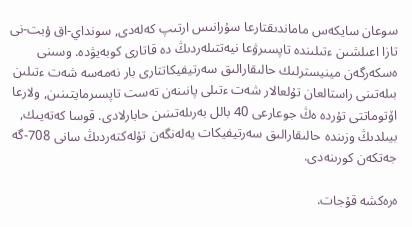سوعان سايكەس ماماندىقتارعا سۇرانىس ارتىپ كەلەدى, سونداي-اق ۇبت-نى تازا اعىلشىن ءتىلىندە تاپسىرۋعا نيەتتىلەردىڭ دە قاتارى كوبەيۋدە. وسىنى ەسكەرگەن مينيسترلىك حالىقارالىق سەرتيفيكاتتارى بار نەمەسە شەت ءتىلىن بىلەتىنى راستالعان تۇلعالار شەت ءتىلى پانىنەن تەست تاپسىرمايتىنىن, ولارعا اۆتوماتتى تۇردە ەڭ جوعارعى 40 بالل بەرىلەتىنىن حابارلادى. قوسا كەتەيىك, بيىلدىڭ وزىندە حالىقارالىق سەرتيفيكات يەلەنگەن تۇلەكتەردىڭ سانى 708-گە جەتكەن كورىنەدى.

ەرەكشە قۇجات.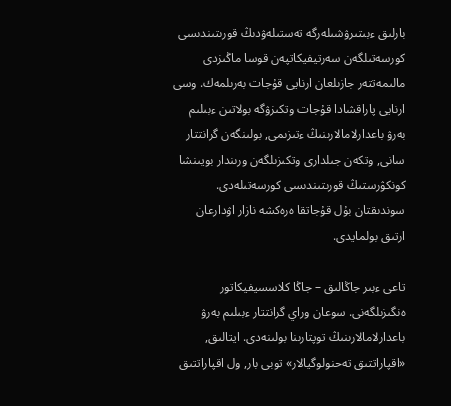بارلىق ءبىتىرۋشىلەرگە تەستىلەۋدىڭ قورىتىندىسى كورسەتىلگەن سەرتيفيكاتپەن قوسا ماڭىزدى مالىمەتتەر جازىلعان ارنايى قۇجات بەرىلمەك. وسى ارنايى پاراقشادا قۇجات وتكىزۋگە بولاتىن ءبىلىم بەرۋ باعدارلامالارىنىڭ ءتىزىمى, بولىنگەن گرانتتار سانى, وتكەن جىلدارى وتكىزىلگەن ورىندار بويىنشا كونكۋرستىڭ قورىتىندىسى كورسەتىلەدى. سوندىقتان بۇل قۇجاتقا ەرەكشە نازار اۋدارعان ارتىق بولمايدى.

تاعى ءبىر جاڭالىق – جاڭا كلاسسيفيكاتور ەنگىزىلگەنى. سوعان وراي گرانتتار ءبىلىم بەرۋ باعدارلامالارىنىڭ توپتارىنا بولىنەدى. ايتالىق, «اقپاراتتىق تەحنولوگيالار» توبى بار, ول اقپاراتتىق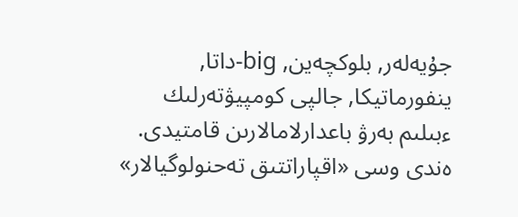جۇيەلەر, بلوكچەين, big-داتا, ينفورماتيكا, جالپى كومپيۋتەرلىك ءبىلىم بەرۋ باعدارلامالارىن قامتيدى. ەندى وسى «اقپاراتتىق تەحنولوگيالار»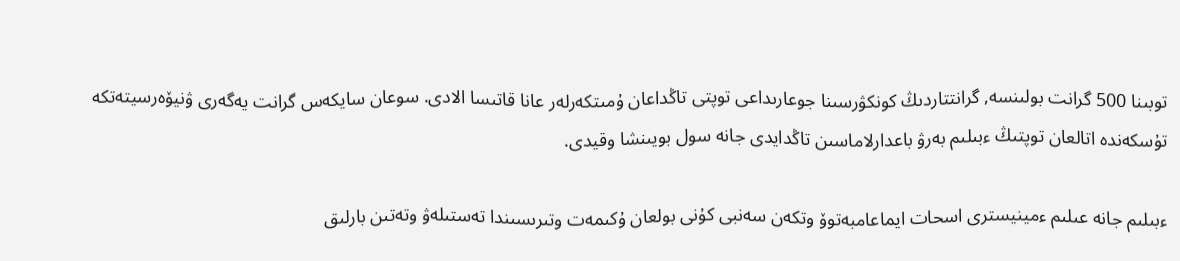توبىنا 500 گرانت بولىنسە, گرانتتاردىڭ كونكۋرسىنا جوعارىداعى توپتى تاڭداعان ۇمىتكەرلەر عانا قاتىسا الادى. سوعان سايكەس گرانت يەگەرى ۋنيۆەرسيتەتكە تۇسكەندە اتالعان توپتىڭ ءبىلىم بەرۋ باعدارلاماسىن تاڭدايدى جانە سول بويىنشا وقيدى.

ءبىلىم جانە عىلىم ءمينيسترى اسحات ايماعامبەتوۆ وتكەن سەنبى كۇنى بولعان ۇكىمەت وتىرىسىندا تەستىلەۋ وتەتىن بارلىق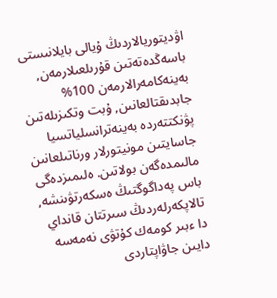اۋديتوريالاردىڭ ۇيالى بايلانىستى باسەڭدەتەتىن قۇرىلعىلارمەن, بەينەكامەرالارمەن 100% جابدىقتالعانىن, ۇبت وتكىزىلەتىن پۋنكتتەردە بەينەترانسلياتسيا جاسايتىن مونيتورلار ورناتىلعانىن مالىمدەگەن بولاتىن. ەلىمىزدەگى باس پەداگوگتىڭ ەسكەرتۋىنشە, تالاپكەرلەردىڭ سىرتتان قانداي دا ءبىر كومەك كۇتۋى نەمەسە دايىن جاۋاپتاردى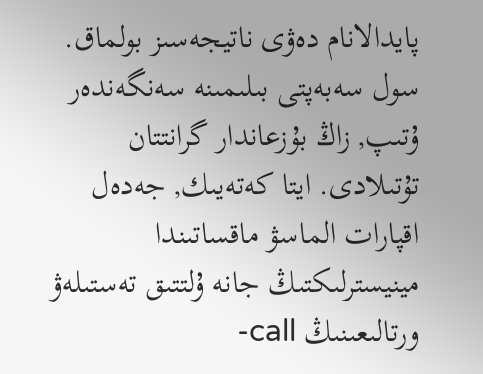پايدالانام دەۋى ناتيجەسىز بولماق. سول سەبەپتى بىلىمىنە سەنگەندەر ۇتىپ, زاڭ بۇزعاندار گرانتتان تۇتىلادى. ايتا كەتەيىك, جەدەل اقپارات الماسۋ ماقساتىندا مينيسترلىكتىڭ جانە ۇلتتىق تەستىلەۋ ورتالىعىنىڭ call-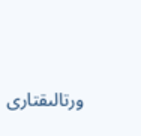ورتالىقتارى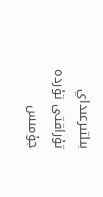بىلتىرعىداي تۇراقتى تۇردە جۇمىس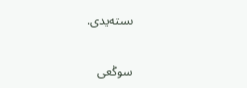ىستەيدى.

سوڭعى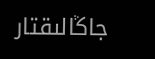جاڭالىقتار